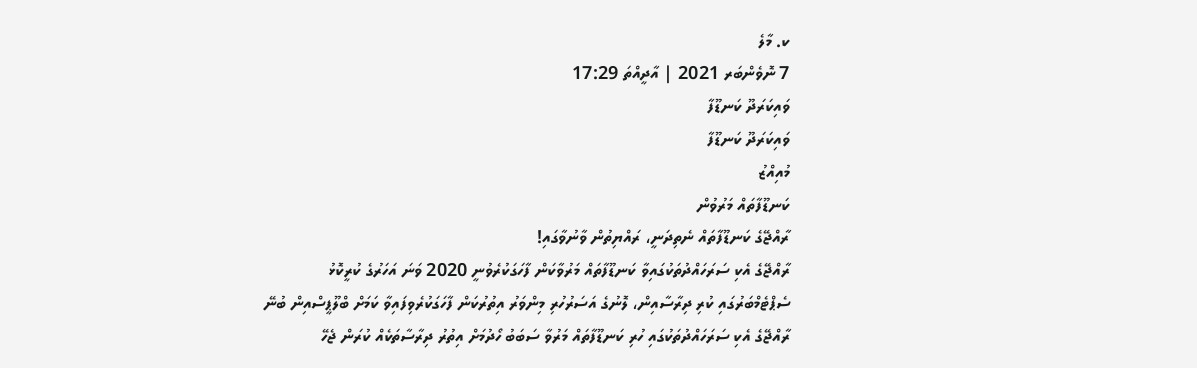ކ. މާލެ
7 ނޮވެންބަރ 2021 | އާދީއްތަ 17:29
ވައިކަރަދޫ ކަނޑޫފާ
ވައިކަރަދޫ ކަނޑޫފާ
މުއިއްޒު
ކަނޑޫފާތައް މަރުވުން
ރާއްޖޭގެ ކަނޑޫފާތައް ނެތިދަނީ، ރައްޔިތުން ވާނުވާގައި!
ރާއްޖޭގެ އެކި ސަރަހައްދުތަކުގައިވާ ކަނޑޫފާތައް މަރުވާކަން ފާހަގަކުރެވުނީ 2020 ވަނަ އަހަރުގެ ކުރީކޮޅު
ސެޕްޓެމްބަރުގައި ކުރި ދިރާސާއިން، ލޮނުގެ އަސަރުހުރި މިންވަރު އިތުރުކަން ފާހަގަކުރެވިފައިވާ ކަމަށް ބްލޫޕީސްއިން ބުނޭ
ރާއްޖޭގެ އެކި ސަރަހައްދުތަކުގައި ހުރި ކަނޑޫފާތައް މަރުވާ ސަބަބު ހޯދުމަށް އިތުރު ދިރާސާތަކެއް ކުރަން ޖެހޭ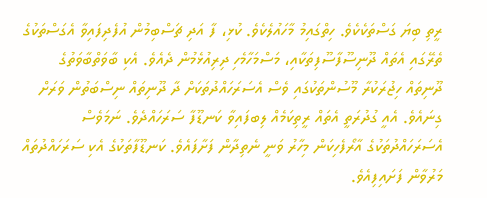ރީތި ބިޔަ ގަސްތަކެކެވެ. ހިތްގައިމު މާހައުލެކެވެ. ކުޅި، ފާ އަދި ޗަސްބިމުން އުފެދިފައިވާ އެގަސްތަކުގެ ތެރޭގައި އެތައް ދޫނިސޫފާސޫފިތަކާއި، މަސްމަހާމެހި ދިރިއުޅެމުން ދެއެވެ. އެކި ބާވަތްބާވަތުގެ ދޫނިތައް ހިޖުރަކުރާ މޫސުންތަކުގައި ވެސް އެސަރަހައްދުތަކަށް ދާ ދޫނިތައް ނިސްބަތުން ވަރަށް ގިނައެވެ. އެއީ ގުދުރަތީ އެތައް ރީތިކަމެއް ލިބފައިވާ ކަނޑޫފާ ސަރަހައްދެވެ. ނަމަވެސް އެސަރަހައްދުތަކުގެ އާރޯފެހިކަން މިހާރު ވަނީ ނެތިދާން ފަށާފައެވެ. ކަނޑޫފާތަކުގެ އެކި ސަރަހައްދުތައް މަރުވާން ފަށައިފިއެވެ.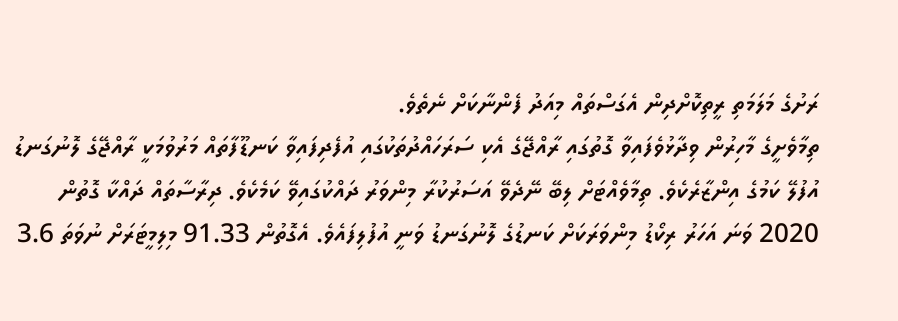ރަށުގެ މަލަމަތި ރީތިކޮށްދިން އެގަސްތައް މިއަދު ފެންނާކަށް ނެތެވެ.
ތިމާވެށީގެ މާހިރުން ވިދާޅުވެފައިވާ ގޮތުގައި ރާއްޖޭގެ އެކި ސަރަހައްދުތަކުގައި އުފެދިފައިވާ ކަނޑޫފާތައް މަރުވުމަކީ ރާއްޖޭގެ ލޮނުގަނޑު އުފުލޭ ކަމުގެ އިންޒާރެކެވެ. ތިމާވެއްޓަށް ލިބޭ ނޭދެވޭ އަސަރުކުރާ މިންވަރު ދައްކުގައިވޭ ކަމެކެވެ. ދިރާސާތައް ދައްކާ ގޮތުން 2020 ވަނަ އަހަރު ރިކޯޑު މިންވަރަކަށް ކަނޑުގެ ލޮނުގަނޑު ވަނީ އުފުލިފައެވެ. އެގޮތުން 91.33 މިލިމީޓަރަށް ނުވަތަ 3.6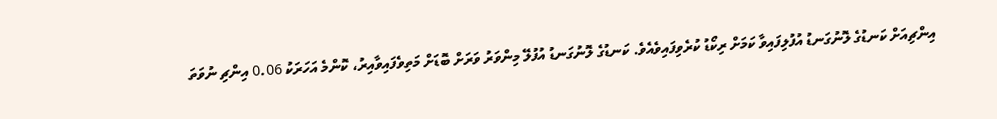އިންޗިއަށް ކަނޑުގެ ލޮނުގަނޑު އުފުލިފައިވާ ކަމަށް ރިކޯޑު ކުރެވިފައިވެއެވެ. ކަނޑުގެ ލޮނުގަނޑު އުފުލޭ މިންވަރު ވަރަށް ބޮޑަށް މަތިވެފައިވާއިރު، ކޮންމެ އަހަރަކު 0.06 އިންޗި ނުވަތަ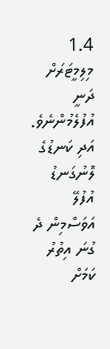1.4 މިލިމީޓަރަށް ދަނީ އުފުލެމުންނެވެ. އަދި ކަނޑުގެ ލޮނުގަނޑު އުފުލޭ އަވަސްމިން ދެ ގުނަ އިތުރު ކަމަށް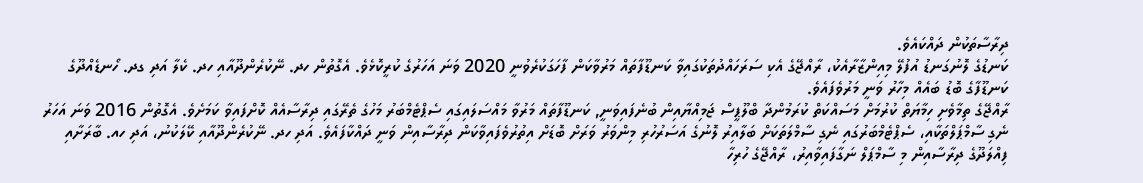ދިރާސާތަކުން ދައްކައެވެ.
ކަނޑުގެ ލޮނުގަނޑު އުފުލޭ މިއިންޒާރާއެކު، ރާއްޖޭގެ އެކި ސަރަހައްދުތަކުގައިވާ ކަނޑޫފާތައް މަރުވާކަން ފާހަގަކުރެވުނީ 2020 ވަނަ އަހަރުގެ ކުރީކޮޅެވެ. އެގޮތުން ހދ. ނޭކުރެންދޫއާއި ހދ. ކެލާ އަދި ގދ. ހޯނޑެއްދޫގެ ކަނޑޫފާގެ ބޮޑު ބައެއް މިހާރު ވަނީ މަރުވެފައެވެ.
ރާއްޖޭގެ ތިމާވެށި ހިމާޔަތް ކުރުމަށް މަސައްކަތް ކުރަމުންދާ ބްލޫޕީސް ޖަމިއްޔާއިން ބުނެފައިވަނީ, ކަނޑޫފާތައް މަރުވާ މައްސަލައިގައި ސެޕްޓެމްބަރު މަހުގެ ތެރޭގައި ދިރާސާއެއް ކޮށްފައިވާ ކަމަށެވެ. އެގޮތުން 2016 ވަނަ އަހަރު ނެގި ސާމްޕަލްތަކާއި، ސެޕްޓެމްބަރުގައި ނެގި ސާމްލަތަކަށް ބަލާއިރު ލޮނުގެ އަސަރުހުރި މިންވަރު ވަރަށް ބޮޑަށް އިތުރުވެފައިވާކަން ދިރާސާއިން ވަނީ ދައްކާފައެވެ. އަދި ހދ. ނޭކުރެންދޫއާއި ކޭލަކުނު، އަދި ހއ. ބާރަށާއި ފިއްލަދޫގެ ދިރާސާއިން މި ސާމްޕަލް ނަގާފައިވާއިރު، ރާއްޖޭގެ ހުރިހާ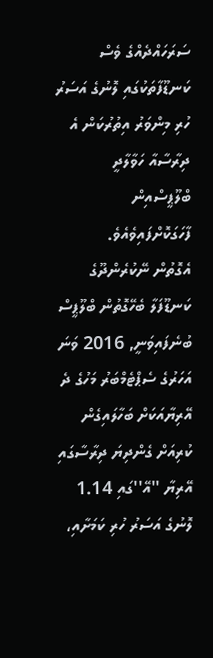ސަރަހައްދެއްގެ ވެސް ކަނޑޫފާތަކުގައި ލޮނުގެ އަސަރު ހުރި މިންވަރު އިތުރުކަން އެ ދިރާސާއާ ހަވާލާދީ ބްލޫޕީސްއިން ފާހަގަކޮށްފައިވެއެވެ.
އެގޮތުން ނޭކުރެންދޫގެ ކަނޑޫފަލާ ބެހޭގޮތުން ބްލޫޕީސް ބުނެފައިވަނީ, 2016 ވަނަ އަހަރުގެ ސެޕްޓެމްބަރު މަހުގެ ދެ އޭރިޔާއަކަށް ބަހާލައިގެން ކުރިއަށް ގެންދިޔަ ދިރާސާގައި އޭރިޔާ ''އޭ''ގައި 1.14 ލޮނުގެ އަސަރު ހުރި ކަމަށާއި،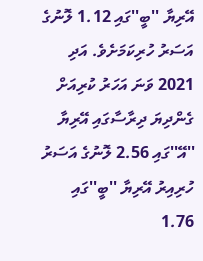އޭރިޔާ ''ބީ''ގައި 1.12 ލޮނުގެ އަސަރު ހުރިކަމަށެވެ. އަދި 2021 ވަނަ އަހަރު ކުރިއަށް ގެންދިޔަ ދިރާސާގައި އޭރިޔާ ''އޭ''ގައި 2.56 ލޮނުގެ އަސަރު ހުރިއިރު އޭރިޔާ ''ބީ''ގައި 1.76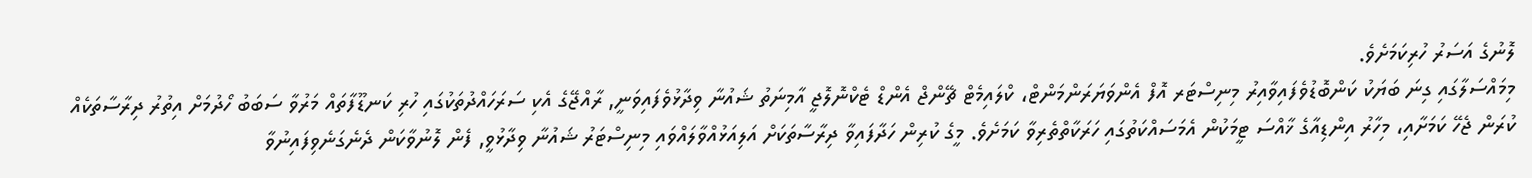ލޮނުގެ އަސަރު ހުރިކަމަށެވެ.
މިމައްސަލާގައި ގިނަ ބަޔަކު ކަންބޮޑުވެފައިވާއިރު މިނިސްޓަރ އޮފް އެންވަޔަރަންމަންޓް، ކްލައިމެޓް ޗޭންޖް އެންޑް ޓެކްނޮލޮޖީ އާމިނަތު ޝައުނާ ވިދާޅުވެފައިވަނީ, ރާއްޖޭގެ އެކި ސަރަހައްދުތަކުގައި ހުރި ކަނޑޫފާތައް މަރުވާ ސަބަބު ހޯދުމަށް އިތުރު ދިރާސާތަކެއް ކުރަން ޖެހޭ ކަމަށާއި، މިހާރު އިންޑިއާގެ ޚާއްސަ ޓީމަކުން އެމަސައްކަތުގައި ހަރަކާތްތެރިވާ ކަމަށެވެ. މީގެ ކުރިން ހަދާފައިވާ ދިރާސާތަކަށް އަލިއަޅުއްވާލައްވައި މިނިސްޓަރު ޝައުނާ ވިދާޅުވީ, ފެން ލޮނުވާކަން ދެނެގަނެވިފައިނުވާ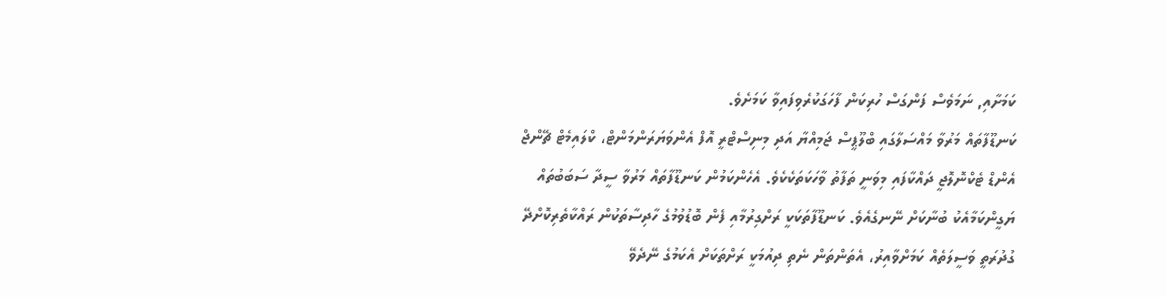ކަމަށާއި, ނަމަވެސް ފަންގަސް ހުރިކަން ފާހަގަކުރެވިފައިވާ ކަމަށެވެ.
ކަނޑޫފާތައް މަރުވާ މައްސަލާގައި ބްލޫޕީސް ޖަމިއްޔާ އަދި މިނިސްޓްރީ އޮފް އެންވަޔަރަންމަންޓް، ކްލައިމެޓް ޗޭންޖް އެންޑް ޓެކްނޮލޮޖީ ދައްކާފައި މިވަނީ ތަފާތު ވާހަކަތަކެކެވެ. އެހެންކަމުން ކަނޑޫފާތައް މަރުވާ ސީދާ ސަބަބުތައް ޔަގީންކަމާއެކު ބުނާކަށް ނޭނގެއެވެ. ކަނޑޫފާތަކަކީ ރަށްގިރުމާއި ފެން ބޮޑުވުމުގެ ހާދިސާތަކުން ރައްކާތެރިކޮށްދޭ ގުދުރަތީ ވަސީލަތެއް ކަމަށްވާއިރު، އެތަންތަން ނެތި ދިއުމަކީ ރަށްތަކަށް އެކަމުގެ ނޭދެވޭ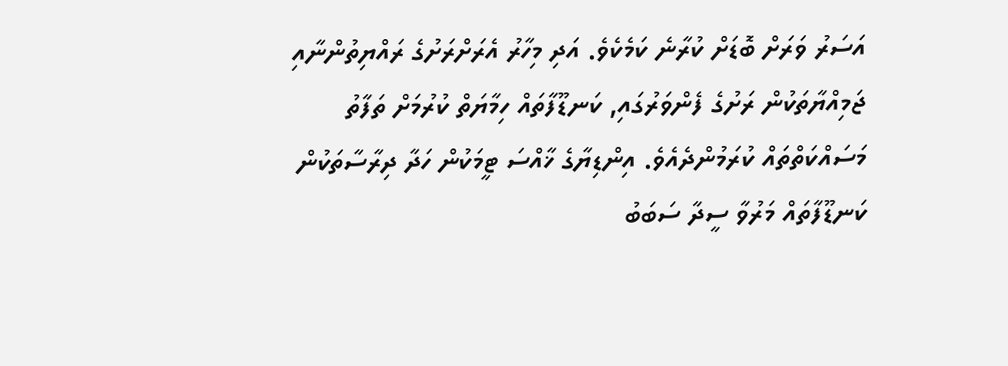އަސަރު ވަރަށް ބޮޑަށް ކުރާނެ ކަމެކެވެ. އަދި މިހާރު އެރަށްރަށުގެ ރައްޔިތުންނާއި ޖަމިއްޔާތަކުން ރަށުގެ ފެންވަރުގައި, ކަނޑޫފާތައް ހިމާޔަތް ކުރުމަށް ތަފާތު މަސައްކަތްތައް ކުރަމުންދެއެވެ. އިންޑިޔާގެ ޚާއްސަ ޓީމަކުން ހަދާ ދިރާސާތަކުން ކަނޑޫފާތައް މަރުވާ ސީދާ ސަބަބު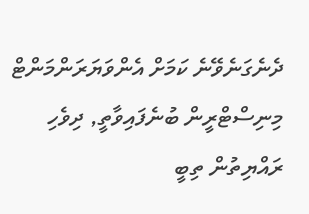ދެނެގަނެވޭނެ ކަމަށް އެންވަޔަރަންމަންޓް މިނިސްޓްރީން ބުނެފައިވާތީ, ދިވެހި ރައްޔިތުން ތިބީ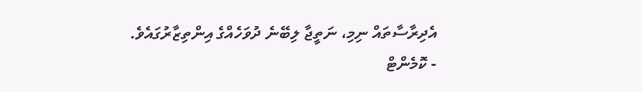އެދިރާސާތައް ނިމި، ނަތީޖާ ލިބޭނެ ދުވަހެއްގެ އިންތިޒާރުގައެވެ.
- ކޮމެންޓް